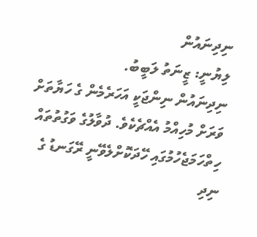ނިދިނައުން
ލިޔުނީ: ޒީނަތު ލަބީބު.
ނިދިނައުން ނިންޖަކީ އަހަރެމެން ގެ ހަޔާތަށް ވަރަށް މުހިއްމު އެއްޗެކެވެ. ދުވާލުގެ ވަގުތުތައް ހިތްހަމަޖެހުމުގައި ހޭދަކޮށްލެވޭނީ ރޭގަނޑު ގެ ނިދި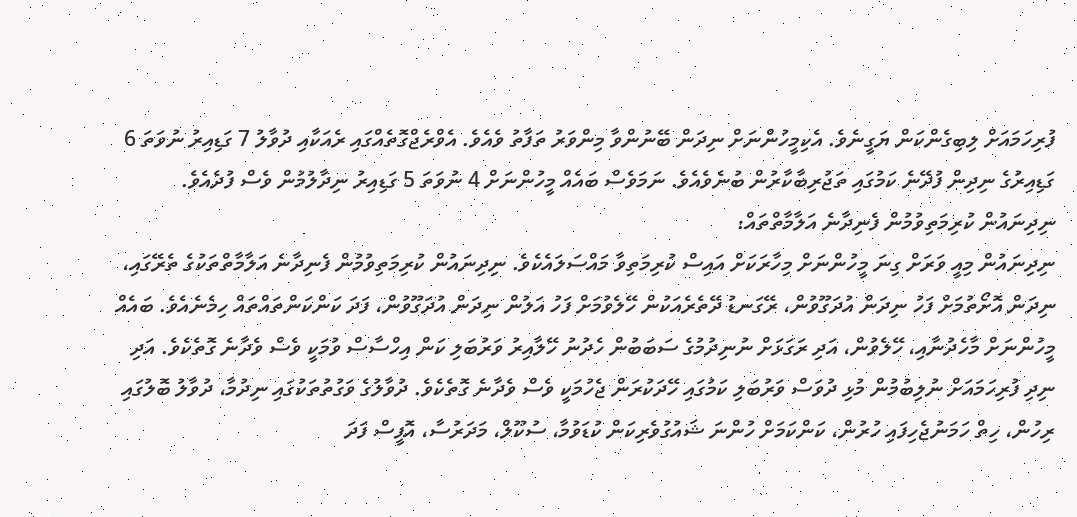ފުރިހަމައަށް ލިބިގެންކަން ޔަގީނެވެ. އެކިމީހުންނަށް ނިދަން ބޭނުންވާ މިންވަރު ތަފާތު ވެއެވެ. އެވްރެޖްގޮތެއްގައި ރެއަކާއި ދުވާލު 7 ގަޑިއިރު ނުވަތަ 6 ގަޑިއިރުގެ ނިދިން ފުދޭނެ ކަމުގައި ތަޖުރިބާކާރުން ބުނެވެއެވެ. ނަމަވެސް ބައެއް މީހުންނަށް 4 ނުވަތަ 5 ގަޑިއިރު ނިދާލުމުން ވެސް ފުދެއެވެ.
ނިދިނައުން ކުރިމަތިވުމުން ފެނިދާނެ އަލާމާތްތައް:
ނިދިނައުން މިއީ ވަރަށް ގިނަ މީހުންނަށް މިހާރަކަށް އައިސް ކުރިމަތިވާ މައްސަލައެކެވެ. ނިދިނައުން ކުރިމަތިވުމުން ފެނިދާނެ އަލާމާތްތަކުގެ ތެރޭގައި، ނިދަން އޮށޯތުމަށް ފަހު ނިދަން އުދަގޫވުން، ރޭގަނޑު ދޭތެރެއަކުން ހޭލެވުމަށް ފަހު އަލުން ނިދަން އުދަގޫވުން، ފަދަ ކަންކަންތައްތައް ހިމެނެއެވެ. ބައެއް މީހުންނަށް މާހެދުނާއި، ހޭލެވުން، އަދި ރަގަޅަށް ނުނިދުމުގެ ސަބަބުން ހެދުނު ހޭލާއިރު ވަރުބަލި ކަން އިހްސާސް ވުމަކީ ވެސް ވެދާނެ ގޮތެކެވެ. އަދި ނިދި ފުރިހަމައަށް ނުލިބުމުން މުޅި ދުވަސް ވަރުބަލި ކަމުގައި ހޭދަކުރަން ޖެހުމަކީ ވެސް ވެދާނެ ގޮތެކެވެ. ދުވާލުގެ ވަގުތުތަކުގައި ނިދުމާ، ދުވާލު ބޮލުގައި ރިހުން، ހިތް ހަމަނުޖެހިފައި ހުރުން، ކަންކަމަށް ހުންނަ ޝައުގުވެރިކަން ކުޑަވުމާ، ސުކޫލް، މަދަރުސާ، އޮފީސް ފަދަ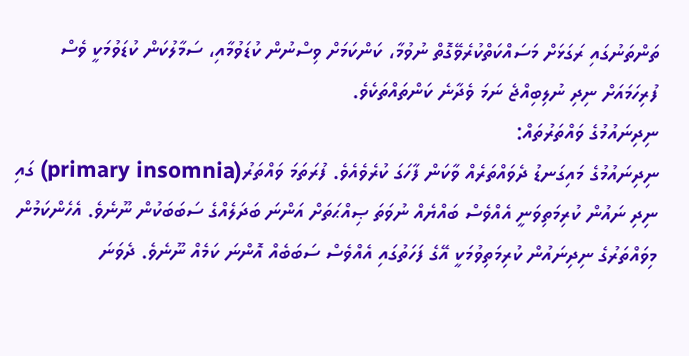ތަންތަނުގައި ރަގަޅަށް މަސައްކަތްކުރެވޭގޮތް ނުވުމާ، ކަންކަމަށް ވިސްނުން ކުޑަވުމާއި، ސަމާލުކަން ކުޑަވުމަކީ ވެސް ފުރިހަމައަށް ނިދި ނުލިބިއްޖެ ނަމަ ވެދާނެ ކަންތައްތަކެވެ.
ނިދިނައުމުގެ ވައްތަރުތައް:
ނިދިނައުމުގެ މައިގަނޑު ދެވައްތަރެއް ވާކަން ފާހަގަ ކުރެވެއެވެ. ފުރަތަމަ ވައްތަރު(primary insomnia) ގައި ނިދި ނައުން ކުރިމަތިވަނީ އެއްވެސް ބައްޔެއް ނުވަތަ ޞިއްޙަތަށް އަންނަ ބަދަލެއްގެ ސަބަބަކުން ނޫނެވެ. އެހެންކަމުން މިވައްތަރުގެ ނިދިނައުން ކުރިމަތިވުމަކީ އޭގެ ފަހަތުގައި އެއްވެސް ސަބަބެއް އޮންނަ ކަމެއް ނޫނެވެ. ދެވަނަ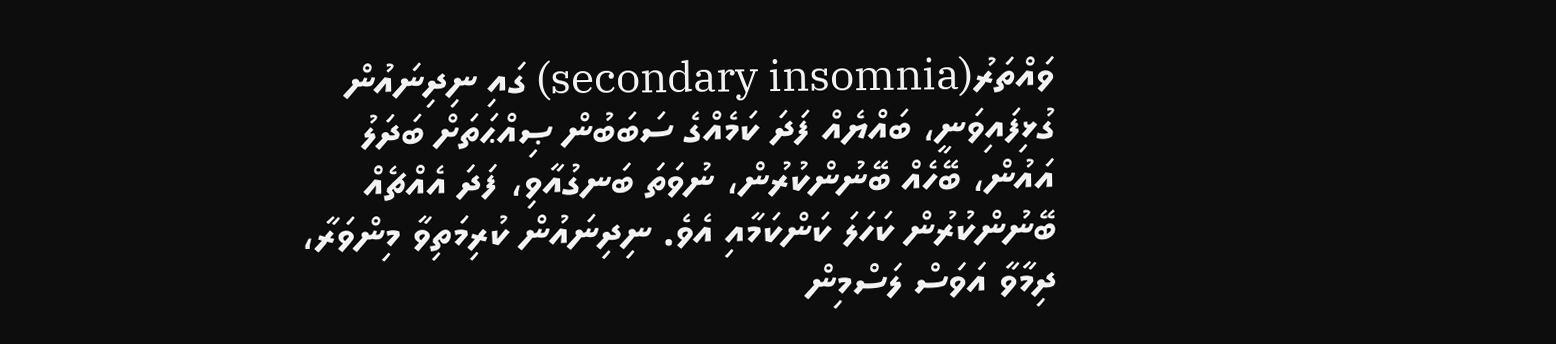ވައްތަރު(secondary insomnia) ގައި ނިދިނައުން ގުޅިފައިވަނީ، ބައްޔެއް ފަދަ ކަމެއްގެ ސަބަބުން ޞިއްޙަތަށް ބަދަލު އައުން، ބޭހެއް ބޭނުންކުރުން، ނުވަތަ ބަނގުއާވި، ފަދަ އެއްޗެއް ބޭނުންކުރުން ކަހަލަ ކަންކަމާއި އެވެ. ނިދިނައުން ކުރިމަތިވާ މިންވަރާ، ދިމާވާ އަވަސް ލަސްމިން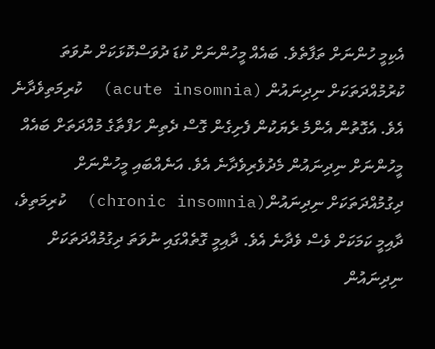އެކިމީ ހުންނަށް ތަފާތެވެ. ބައެއް މީހުންނަށް ކުޑަ ދުވަސްކޮޅަކަށް ނުވަތަ ކުރުމުއްދަތަކަށް ނިދިނައުން (acute insomnia)  ކުރިމަތިވެދާނެ އެވެ. އެގޮތުން އެންމެ ރެޔަކުން ފެށިގެން ގޮސް ދެތިން ހަފްތާގެ މުއްދަތަށް ބައެއް މީހުންނަށް ނިދިނައުން މެދުވެރިވެދާނެ އެވެ. އަނެއްބައި މީހުންނަށް ދިގުމުއްދަތަކަށް ނިދިނައުން(chronic insomnia)  ކުރިމަތިވެ، ދާއިމީ ކަމަކަށް ވެސް ވެދާނެ އެވެ. ދާއިމީ ގޮތެއްގައި ނުވަތަ ދިގުމުއްދަތަކަށް ނިދިނައުން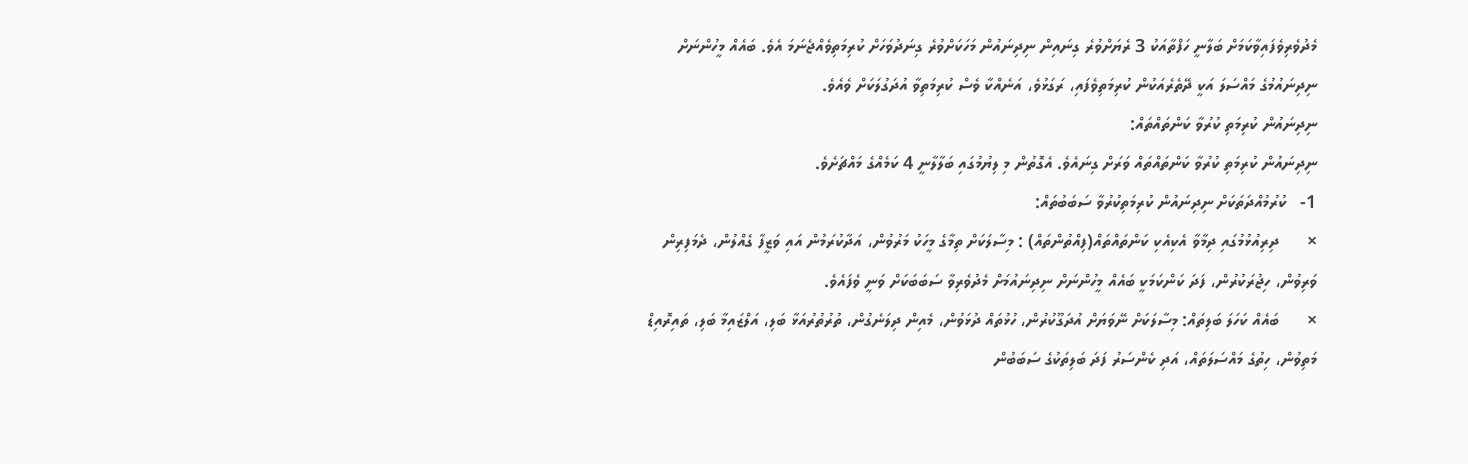މެދުވެރިވެފައިވާކަމަށް ބަލާނީ ހަފްތާއަކު 3 ރެޔަށްވުރެ ގިނައިން ނިދިނައުން މަހަކަށްވުރެ ގިނަދުވަހަށް ކުރިމަތިވެއްޖެނަމަ އެވެ. ބައެއް މީހުންނަށް ނިދިނައުމުގެ މައްސަލަ އަކީ ދޭތެރެއަކުން ކުރިމަތިވެފައި، ރަގަޅުވެ، އަނެއްކާ ވެސް ކުރިމަތިވާ އުދަގުލަކަށް ވެއެވެ.
ނިދިނައުން ކުރިމަތި ކުރުވާ ކަންތައްތައް:
ނިދިނައުން ކުރިމަތި ކުރުވާ ކަންތައްތައް ވަރަށް ގިނައެވެ. އެގޮތުން މި ލިޔުމުގައި ބަލާލާނީ 4 ކަމެއްގެ މައްޗަށެވެ.
1-   ކުރުމުއްދަތަކަށް ނިދިނައުން ކުރިމަތިކުރުވާ ސަބަބުތައް:
×      ދިރިއުޅުމުގައި ދިމާވާ އެކިއެކި ކަންތައްތައް(ފިއްތުންތައް) : މިސާލަކަށް ތިމާގެ މީހަކު މަރުވުން، އަދާކުރަމުން އައި ވަޒީފާ ގެއްލުން، ދެމަފިރިން ވަރިވުން، ހިޖުރަކުރުން، ފަދަ ކަންކަމަކީ ބައެއް މީހުންނަށް ނިދިނައުމަށް މެދުވެރިވާ ސަބަބަކަށް ވަނީ ވެފައެވެ.
×      ބައެއް ކަހަލަ ބަލިތައް: މިސާލަކަށް ނޭވަޔަށް އުދަގޫކުރުން، ހުޅުތައް ދުޅަވުން، މެއިން ދިލަނެގުން، ތުރުތުރުއަޅާ ބަލި، އަލްޒައިމާ ބަލި، ތައިރޮއިޑް މަތިވުން، ހިތުގެ މައްސަލަތައް، އަދި ކެންސަރު ފަދަ ބަލިތަކުގެ ސަބަބުން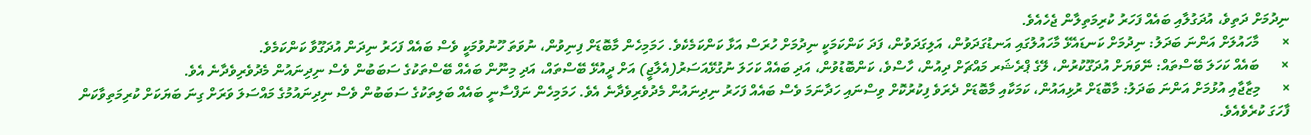ނިދުމަށް ދަތިވެ، އުދަގުލާއި ބައެއް ފަހަރު ކުރިމަތިލާން ޖެހެއެވެ.
×      މާހައުލަށް އަންނަ ބަދަލު: ނިދުމަށް ކަނޑައެޅޭ މާހައުލުގައި އަނޑުގަދަވުން، އަލިގަދަވުން، ފަދަ ކަންކަމަކީ ނިދުމަށް ހުރަސް އަޅާ ކަންކަމެކެވެ. ހަމަމިހެން މާބޮޑަށް ފިނިވުން، ނުވަތަ ހޫނުވުމަކީ ވެސް ބައެއް ފަހަރު ނިދަން އުދަގޫވާ ކަންކަމެވެ.
×      ބައެއް ކަހަލަ ބޭސްތައް: ނޭވަޔަށް އުދަގޫކުރުން، ލޭގެ ޕްރެޝަރ މައްޗަށް ދިއުން، ހާސްވެ، ކަންބޮޑުވުން، އަދި ބައެއް ކަހަލަ ނުގުޅޭއަސަރު(އެލާޖީ) އަށް ދީއުޅޭ ބޭސްތައް، އަދި މިނޫން ބައެއް ބޭސްތަކުގެ ސަބަބުން ވެސް ނިދިނައުން މެދުވެރިވެދާނެ އެވެ.
×      މިޒާޖާއި އުޅުމަށް އަންނަ ބަދަލު: މާބޮޑަށް ރުޅިއައުން، ކަމަކާއި މާބޮޑަށް ދެރަވެ ފިކުރުކޮށް ވިސްނައި ހަދާނަމަ ވެސް ބައެއް ފަހަރު ނިދިނައުން މެދުވެރިވެދާނެ އެވެ. ހަމަމިހެން ނަފްސާނީ ބައެއް ބަލިތަކުގެ ސަބަބުން ވެސް ނިދިނައުމުގެ މައްސަލަ ވަރަށް ގިނަ ބަޔަކަށް ކުރިމަތިވާކަން ފާހަގަ ކުރެވެއެވެ.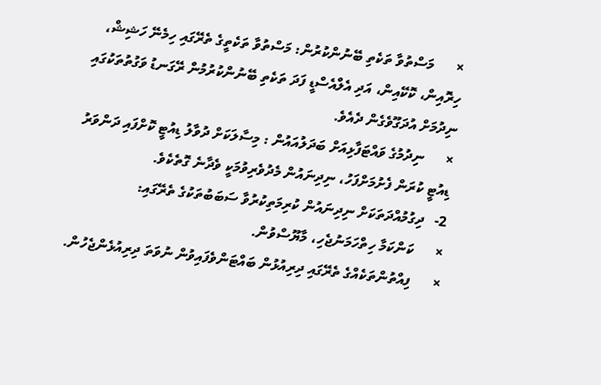×      މަސްތުވާ ތަކެތި ބޭނުންކުރުން: މަސްތުވާ ތަކެތީގެ ތެރޭގައި ހިމެނޭ ހަޝިޝް، ހިރޮއިން، ކޮކޭއިން، އަދި އެލްއެސްޑީ ފަދަ ތަކެތި ބޭނުންކުރުމުން ރޭގަނޑު ވަގުތުތަކުގައި ނިދުމަށް އުދަގޫވެގެން ދެއެވެ.
×      ނިދުމުގެ ވައްޓަފާޅިއަށް ބަދަލުއައުން : މިސާލަކަށް ދުވާލު ޑިއުޓީ ކޮށްފައި ދަންވަރު ޑިއުޓީ ކުރަން ފެށުމަށްފަހު، ނިދިނައުން މެދުވެރިވުމަކީ ވެދާނެ ގޮތެކެވެ.
2-   ދިގުމުއްދަތަކަށް ނިދިނައުން ކުރިމަތިކުރުވާ ސަބަބުތަކުގެ ތެރޭގައި:
×      ކަންކަމާ ހިތްހަމަނުޖެހި، މާޔޫސްވުން.
×      ފިއްތުންތަކެއްގެ ތެރޭގައި ދިރިއުޅުން ބައްޓަންވެފައިވުން ނުވަތަ ދިރިއުޅެންޖެހުން.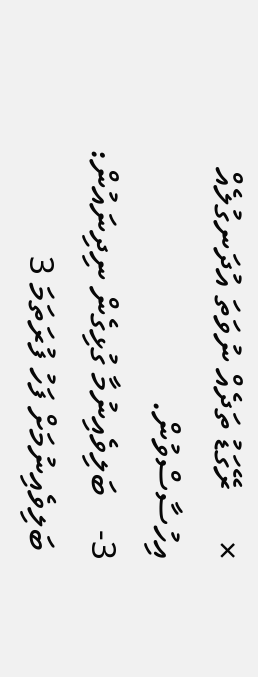×      ރޭގަޑު ތަދެއް ނުވަތަ އުދަނގުލެއް އިހުސާސްވުން.
3-    ބަލިވެއިނުމާ ގުޅިގެން ނިދިނައުން:
 ބަލިވެއިނުމަށް ފަހު ފުރަތަމަ 3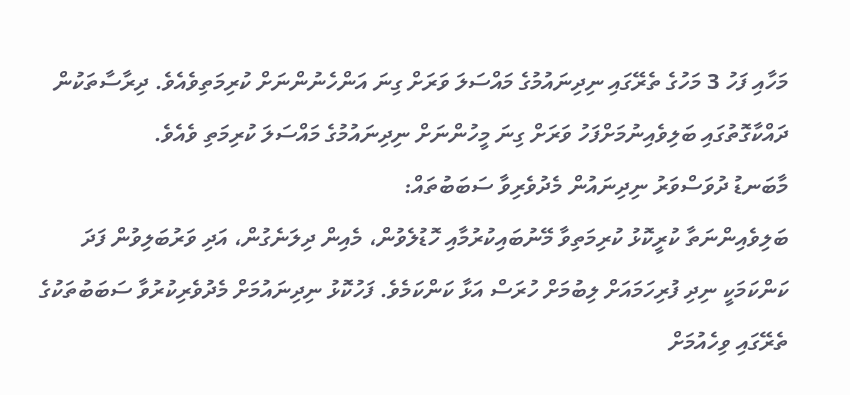މަހާއި ފަހު 3 މަހުގެ ތެރޭގައި ނިދިނައުމުގެ މައްސަލަ ވަރަށް ގިނަ އަންހެނުންނަށް ކުރިމަތިވެއެވެ. ދިރާސާތަކުން ދައްކާގޮތުގައި ބަލިވެއިނުމަށްފަހު ވަރަށް ގިނަ މީހުންނަށް ނިދިނައުމުގެ މައްސަލަ ކުރިމަތި ވެއެވެ.
މާބަނޑު ދުވަސްވަރު ނިދިނައުން މެދުވެރިވާ ސަބަބުތައް:
ބަލިވެއިންނަތާ ކުރީކޮޅު ކުރިމަތިވާ މޭނުބައިކުރުމާއި ހޮޑުލެވުން، މެއިން ދިލަނެގުން، އަދި ވަރުބަލިވުން ފަދަ ކަންކަމަކީ ނިދި ފުރިހަމައަށް ލިބުމަށް ހުރަސް އަޅާ ކަންކަމެވެ. ފަހުކޮޅު ނިދިނައުމަށް މެދުވެރިކުރުވާ ސަބަބުތަކުގެ ތެރޭގައި ވިހެއުމަށް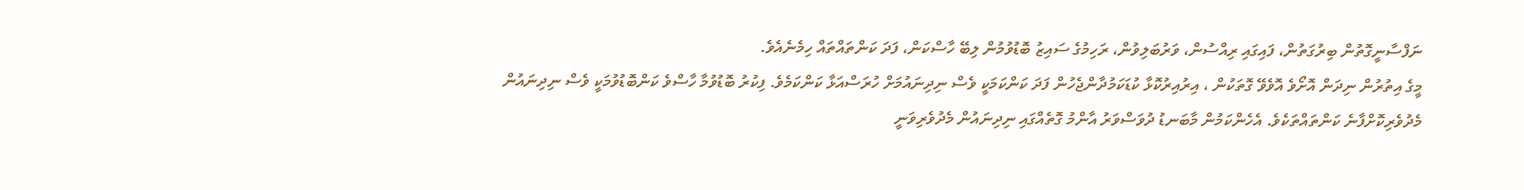ނަފްސާނީގޮތުން ބިރުގަތުން، ފައިގައި ރިއްސުން، ވަރުބަލިވުން، ރަހިމުގެ ސައިޒު ބޮޑުވުމުން ލިބޭ ހާސްކަން، ފަދަ ކަންތައްތައް ހިމެނެއެވެ.
މީގެ އިތުރުން ނިދަން އޮށޯވެ އޮވެވޭ ގޮތަކުން ، އިރުއިރުކޮޅާ ކުޑަކަމުދާންޖެހުން ފަދަ ކަންކަމަކީ ވެސް ނިދިނައުމަށް ހުރަސްއަޅާ ކަންކަމެވެ. ފިކުރު ބޮޑުވުމާ ހާސްވެ ކަންބޮޑުވުމަކީ ވެސް ނިދިނައުން މެދުވެރިކޮށްފާނެ ކަންތައްތަކެވެ. އެހެންކަމުން މާބަނޑު ދުވަސްވަރު އާންމު ގޮތެއްގައި ނިދިނައުން މެދުވެރިވަނީ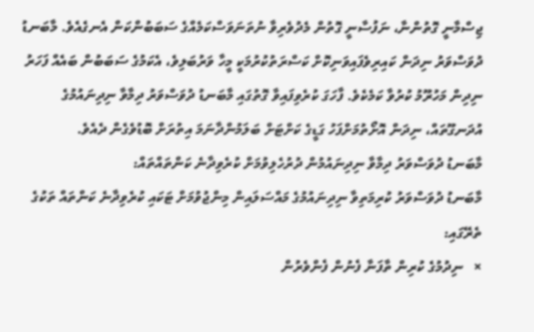ޖިސްމާނީ ގޮތުންނާ، ނަފުސާނީ ގޮތުން މެދުވެރިވާ ނުތަނަވަސްކަމެއްގެ ސަބަބުންކަން އެނގެއެވެ. މާބަނޑު ދުވަސްވަރު ނިދަން ކައިރިވެފައިވަނިކޮށް ކަސްރަތުކުރުމަކީ މީހާ ވަރުބަލިވެ، އެކަމުގެ ސަބަބުން ބައެއް ފަހަރު ނިދިން މަހުރޫމު ކުރުވާ ކަމެކެވެ. ފާހަގަ ކުރެވިފައިވާ ގޮތުގައި މާބަނޑު ދުވަސްވަރު ދިމާވާ ނިދިނައުމުގެ އުދަނގޫތައް، ނިދަން އޮށޯތުމަށްފަހު ގަޑީގެ ކަށްޓަށް ބަލަމުންދާނަމަ އިތުރަށް ބޮޑުވެގެން ދެއެވެ.
މާބަނޑު ދުވަސްވަރު ދިމާވާ ނިދިނައުމުން ދުރުހެލިވުމަށް ކުރެވިދާނެ ކަންތައްތައް:
މާބަނޑު ދުވަސްވަރު ކުރިމަތިވާ ނިދިނައުމުގެ މައްސަލައިން މިންޖުވުމަށް ޓަކައި ކުރެވިދާނެ ކަންތައް ތަކުގެ ތެރޭގައި:
×   ނިދުމުގެ ކުރިން ތާފަނާ ފެނުން ފެންވެރުން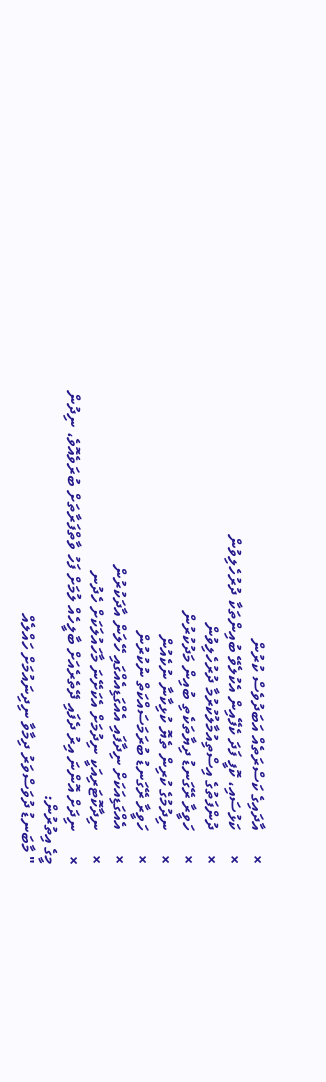×      އާދައިގެ ކަސްރަތެއް އަބަދުވެސް ކުރުން
×      ކަޅުސައި، ކޮފީ ފަދަ ކެފޭއިން އެކުލެވޭ ބުއިންތަކާ ދުރުހެލިވުން
×      ދުންފަތުގެ އިސްތިއުމާލުކުރުމާ ދުރުހެލިވުން
×      ހަވީރާ ރޭގަނޑު ދިޔާތަކެތި ބުއިން މަދުކުރުން
×      ނިދުމުގެ ކުރިން ތެޔޮ ކުޅިކާނާ ނުކެއުން
×      ހަވީރާ ރޭގަނޑު ބުރަމަސައްކަތް ނުކުރުން
×      އެއްގަޑިއަކަށް ނިދާފައި އެއްގަޑިއެއްގައި ހޭލަން އާދަކުރުން
×      ނިދާކޮޓަރިއަކީ ނިދުމަށް އެކަށޭނަ މާހައުލަކަށް ހެދުނ
×      ނިދަށް އޮންނަ އިރު ދެފައި ދޭތެރެއަށް ބާލީހެއް ލުމަށް ފަހު ވާތްފަރާތަށް ބުރަވެއޮވެ، ނިދުން
މީގެ އިތުރުން:
" މާބަނޑު ދުވަސްވަރު ދިމާވާ ނިދިނައުމަށް ހައްލެއް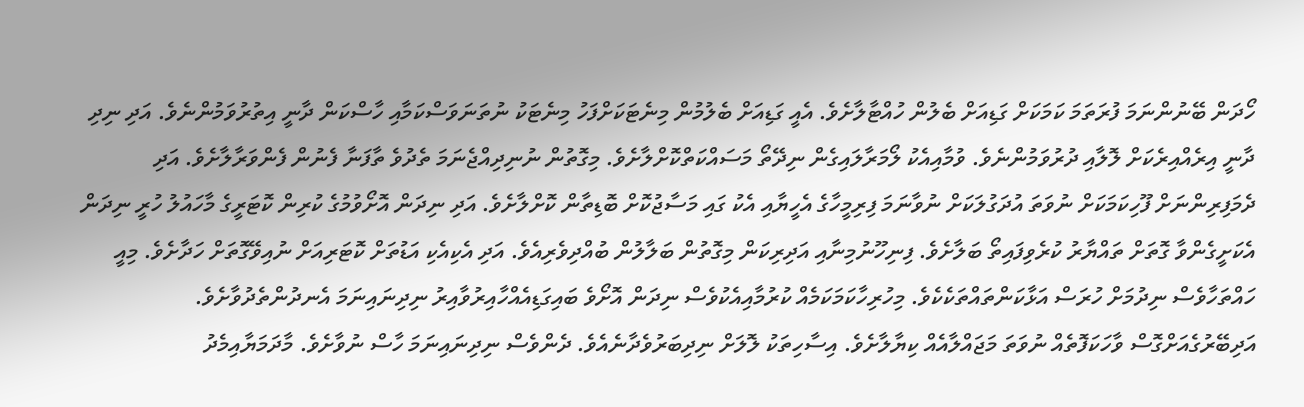ހޯދަން ބޭނުންނަމަ ފުރަތަމަ ކަމަކަށް ގަޑިއަށް ބެލުން ހުއްޓާލާށެވެ. އެއީ ގަޑިއަށް ބެލުމުން މިނެޓަކަށްފަހު މިނެޓަކު ނުތަނަވަސްކަމާއި ހާސްކަން ދާނީ އިތުރުވަމުންނެވެ. އަދި ނިދި ދާނީ އިރެއްއިރެކަށް ލޮލާއި ދުރުވަމުންނެވެ. ވުމާއިއެކު ލޯމަރާލައިގެން ނިދޭތޯ މަސައްކަތްކޮށްލާށެވެ. މިގޮތުން ނުނިދިއްޖެނަމަ ތެދުވެ ތާފަނާ ފެނުން ފެންވަރާލާށެވެ. އަދި ދެމަފިރިންނަށް ފޫހިކަމަކަށް ނުވަތަ އުދަގުލަކަށް ނުވާނަމަ ފިރިމީހާގެ އެހީޔާއި އެކު ގައި މަސާޖުކޮށް ބޮޑިތާން ކޮށްލާށެވެ. އަދި ނިދަން އޮށޯވުމުގެ ކުރިން ކޮޓަރީގެ މާހައުލު ހުރީ ނިދަން އެކަށީގެންވާ ގޮތަށް ތައްޔާރު ކުރެވިފައިތޯ ބަލާށެވެ. ފިނިހޫނުމިނާއި އަދިރިކަން މިގޮތުން ބަލާލުން ބުއްދިވެރިއެވެ. އަދި އެކިއެކި އަޑުތަށް ކޮޓަރިއަށް ނުއިވޭގޮތަށް ހަދާށެވެ. މިއީ ހައްތަހާވެސް ނިދުމަށް ހުރަސް އަޅާކަންތައްތަކެކެވެ. މިހުރިހާކަމަކަމެއް ކުރުމާއިއެކުވެސް ނިދަން އޮށޯވެ ބައިގަޑިއެއްހާއިރުވާއިރު ނިދިނައިނަމަ އެނދުންތެދުވާށެވެ. އަދިބޭރުގެއަށްގޮސް ވާހަކަފޮތެއް ނުވަތަ މަޖައްލާއެއް ކިޔާލާށެވެ. އިސާހިތަކު ލޮލަށް ނިދިބަރުވެދާނެއެވެ. ދެންވެސް ނިދިނައިނަމަ ހާސް ނުވާށެވެ. މާދަމަޔާއިމެދު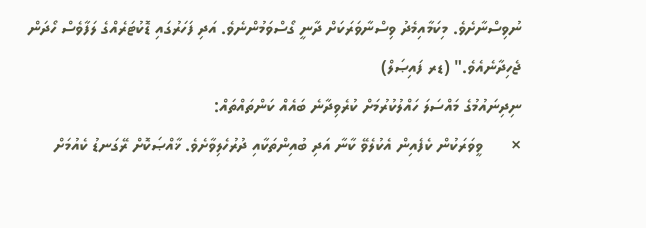ނުވިސްނާށެވެ. މިކަމާއިމެދު ވިސްނާވަރަކަށް ދާނީ ގޯސްވަމުންނެވެ. އަދި ފަހަރުގައި ޑޮކުޓަރެއްގެ ލަފާވެސް ހޯދަން ޖެހިދާނެއެވެ." (ޑރ ފައިޞަލް)
ނިދިނައުމުގެ މައްސަލަ ހައްލުކުރުމަށް ކުރެވިދާނެ ބައެއް ކަންތައްތައް:
×      ވީވަރަކުން ކެފެއިން އެކުލެވޭ ކާނާ އަދި ބުއިންތަކާއި ދުރުހެލިވާށެވެ. ޚާއްޞަކޮށް ރޭގަނޑު ކެއުމަށް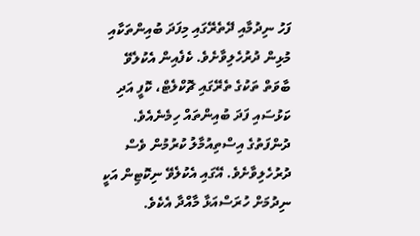ފަހު ނިދުމާއި ދޭތެރޭގައި މިފަދަ ބުއިންތަކާއި މުޅިން ދުރުހެލިވާށެވެ. ކެފެއިން އެކުލެވޭ ބާވަތް ތަކުގެ ތެރޭގައި ޗޮކްލެޓް، ކޮފީ އަދި ކަޅުސައި ފަދަ ބުއިންތައް ހިމެނެއެވެ. ދުންފަތުގެ އިސްތިއުމާލު ކުރުމުން ވެސް ދުރުހެލިވާށެވެ. އޭގައި އެކުލެވޭ ނިކޮޓިން އަކީ ނިދުމަށް ހުރަސްއަޅާ މާއްދާ އެކެވެ.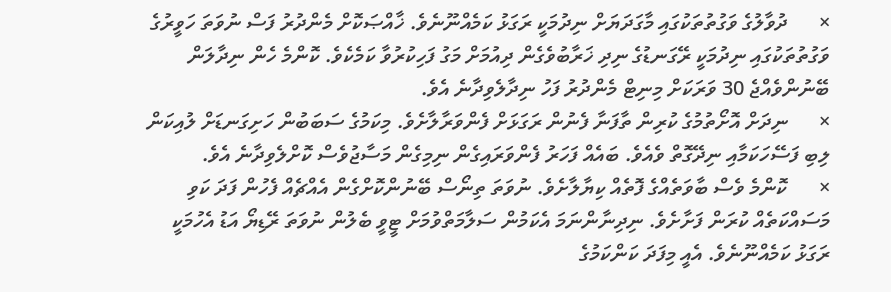×      ދުވާލުގެ ވަގުތުތަކުގައި މާގަދަޔަށް ނިދުމަކީ ރަގަޅު ކަމެއްނޫނެވެ. ޚާއްޞަކޮށް މެންދުރު ފަސް ނުވަތަ ހަވީރުގެ ވަގުތުތަކުގައި ނިދުމަކީ ރޭގަނޑުގެ ނިދި ޚަރާބުވެގެން ދިއުމަށް މަގު ފަހިކުރުވާ ކަމެކެވެ. ކޮންމެ ހެން ނިދާލަން ބޭނުންވެއްޖެ 30 ވަރަކަށް މިނިޓް މެންދުރު ފަހު ނިދާލެވިދާނެ އެވެ.
×      ނިދަށް އޮށޯތުމުގެ ކުރިން ތާފަނާ ފެނުން ރަގަޅަށް ފެންވަރާލާށެވެ. މިކަމުގެ ސަބަބުން ހަށިގަނޑަށް ލުއިކަން ލިބި ފަސޭހަކަމާއި ނިދޭގޮތް ވެއެވެ. ބައެއް ފަހަރު ފެންވަރައިގެން ނިމިގެން މަސާޖުވެސް ކޮށްލެވިދާނެ އެވެ.
×      ކޮންމެ ވެސް ބާވަތެއްގެ ފޮތެއް ކިޔާލާށެވެ. ނުވަތަ ތިނޯސް ބޭނުންކޮށްގެން އެއްޗެއް ފެހުން ފަދަ ކަވި މަސައްކަތެއް ކުރަން ފަށާށެވެ. ނިދިނާންނަމަ އެކަމުން ސަލާމަތްވުމަށް ޓީވީ ބެލުން ނުވަތަ ރޭޑިޔޯ އަޑު އެހުމަކީ ރަގަޅު ކަމެއްނޫނެވެ. އެއީ މިފަދަ ކަންކަމުގެ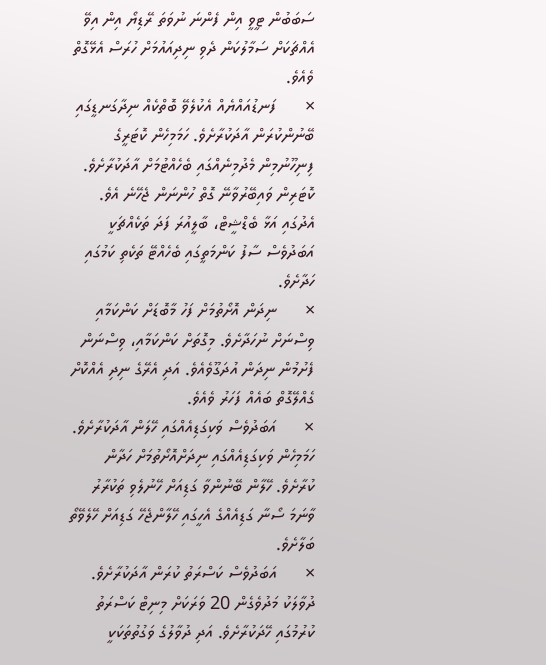ސަބަބުން ޓީވީ އިން ފެންނަ ނުވަތަ ރޭޑިޔޯ އިން އިވޭ އެއްޗަކަށް ސަމާލުކަން ދެވި ނިދިއައުމަށް ހުރަސް އެޅޭގޮތް ވެއެވެ.
×      ފަނޑުއައްޔެއް އެކުލެވޭ ބޮތްކެއް ނިދާގަނޑީގައި ބޭނުންކުރަން އާދަކުރާށެވެ. ހަމަމިހެން ކޮޓަރީގެ ފިނިހޫނުމިން މެދުމިނެއްގައި ބެހެއްޓުމަށް އާދަކުރާށެވެ. ކޮޓަރިން ވައިބޭރުވާނޭ ގޮތް ހުންނަން ޖެހޭނެ އެވެ. އެދުގައި އަޅާ ބެޑްޝީޓް، ބާލީއުރަ ފަދަ ތަކެއްޗަކީ އަބަދުވެސް ސާފު ކަންމަތީގައި ބެހެއްޓޭ ތަކެތި ކަމުގައި ހަދާށެވެ.
×      ނިދަން އޮށޯތުމަށް ފަހު މާބޮޑަށް ކަންކަމާއި ވިސްނަށް ނުހަދާށެވެ. މިގޮތަށް ކަންކަމާއި، ވިސްނަން ފެށުމުން ނިދަން އުދަގޫވެއެވެ. އަދި އެރޭގެ ނިދި އެއްކޮށް ގެއްލޭގޮތް ބައެއް ފަހަރު ވެއެވެ.
×      އަބަދުވެސް ވަކިގަޑިއެއްގައި ހޭލަން އާދަކުރާށެވެ. ހަމަމިހެން ވަކިގަޑިއެއްގައި ނިދަށްއޮށޯތުމަށް ހަދާން ކުރާށެވެ. ހޭލާން ބޭނުންވާ ގަޑިއަށް ހޭނުލެވި ތަކުރާރު ވާނަމަ ސޯނާ ގަޑިއެއްގެ އެހީގައި ހޭލާންޖެހޭ ގަޑިއަށް ހޭލެވޭތޯ ބަލާށެވެ.
×      އަބަދުވެސް ކަސްރަތު ކުރަން އާދަކުރާށެވެ. ދުވާލަކު މަދުވެގެން 20 ވަރަކަށް މިނިޓް ކަސްރަތު ކުރުމުގައި ހޭދަކުރާށެވެ. އަދި ދުވާލުގެ ވަގުތުތަކަކީ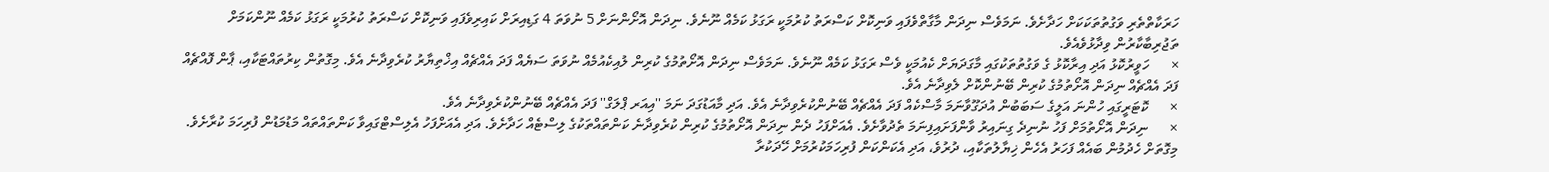ހަރަކާތްތެރި ވަގުތުތަކަކަށް ހަދާށެވެ. ނަމަވެސް ނިދަން މާގާތްވެފައި ވަނިކޮށް ކަސްރަތު ކުރުމަކީ ރަގަޅު ކަމެއް ނޫނެވެ. ނިދަން އޮށޯންނަށް 5 ނުވަތަ 4 ގަޑިއިރަށް ކައިރިވެފައި ވަނިކޮށް ކަސްރަތު ކުރުމަކީ ރަގަޅު ކަމެއް ނޫންކަމަށް ތަޖުރިބާކާރުން ވިދާޅުވެއެވެ.
×      ހަވީރުކޮޅު އަދި އިރާކޮޅު ގެ ވަގުތުތަކުގައި މާގަދަޔަށް ކެއުމަކީ ވެސް ރަގަޅު ކަމެއް ނޫނެވެ. ނަމަވެސް ނިދަން އޮށޯތުމުގެ ކުރިން ލުއިކެއުމެއް ނުވަތަ ސަޔެއް ފަދަ އެއްޗެއް އިޚްތިޔާރު ކުރެވިދާނެ އެވެ. މިގޮތުން ކިރުތައްޓަކާއި، ޕާން ފޮއްޗެއް ފަދަ އެއްޗެއް ނިދަން އޮށޯތުމުގެ ކުރިން ބޭނުންކޮށް ލެވިދާނެ އެވެ.
×      ކޮޓަރީގައި ހުންނަ އަލީގެ ސަބަބުން އުދަގޫވާނަމަ މާސްކެއް ފަދަ އެއްޗެއް ބޭނުންކުރެވިދާނެ އެވެ. އަދި މާއަޑުގަދަ ނަމަ ''އިއަރ ޕްލަގް'' ފަދަ އެއްޗެއް ބޭނުންކުރެވިދާނެ އެވެ.
×      ނިދަން އޮށޯތުމަށް ފަހު ނުނިދެ ގިނައިރު ވާންފަށައިފިނަމަ ތެދުވާށެވެ. އެއަށްފަހު ދެން ނިދަން އޮށޯތުމުގެ ކުރިން ކުރެވިދާނެ ކަންތައްތަކުގެ ލިސްޓެއް ހަދާށެވެ. އަދި އެއަށްފަހު އެލިސްޓްގައިވާ ކަންތައްތައް މަޑުމަޑުން ފުރިހަމަ ކުރާށެވެ. މިގޮތަށް ހެދުމުން ބައެއް ފަހަރު އެހެން ޚިޔާލުތަކާއި، ދުރުވެ، އަދި އެކަންކަން ފުރިހަމަކުރުމަށް ހޭދަކުރާ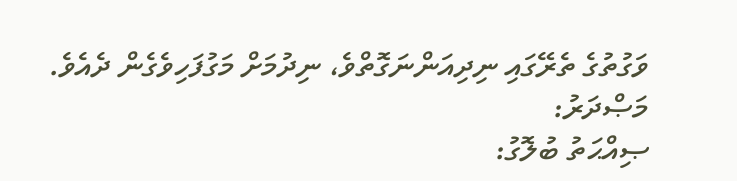ވަގުތުގެ ތެރޭގައި ނިދިއަންނަގޮތްވެ، ނިދުމަށް މަގުފަހިވެގެން ދެއެވެ.
މަޞްދަރު:
ޞިއްޙަތު ބުލޮގު: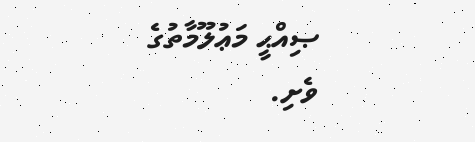ޞިއްޙީ މަޢުލޫމާތުގެ ވެށި.